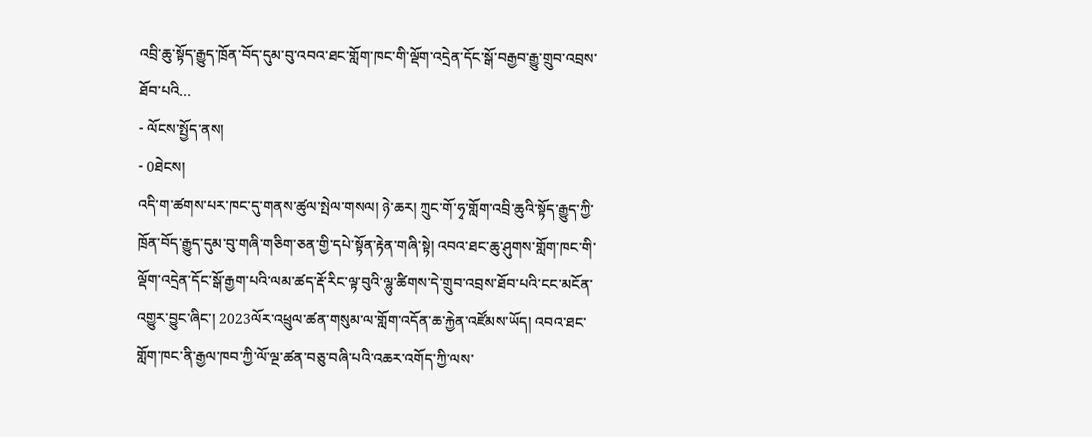འབྲི་ཆུ་སྟོད་རྒྱུད་ཁྲོན་བོད་དུམ་བུ་འབའ་ཐང་གློག་ཁང་གི་ལྡོག་འདྲེན་དོང་སྒོ་བརྒྱབ་རྒྱུ་གྲུབ་འབྲས་ཐོབ་པའི...
- ལོངས་སྤྱོད་ནས།
- 0ཐེངས།
འདི་ག་ཚགས་པར་ཁང་དུ་གནས་ཚུལ་སྤེལ་གསལ། ཉེ་ཆར། ཀྲུང་གོ་ཧྭ་གློག་འབྲི་ཆུའི་སྟོད་རྒྱུད་ཀྱི་ཁྲོན་བོད་རྒྱུད་དུམ་བུ་གཞི་གཅིག་ཅན་གྱི་དཔེ་སྟོན་རྟེན་གཞི་སྟེ། འབའ་ཐང་ཆུ་ཤུགས་གློག་ཁང་གི་ལྡོག་འདྲེན་དོང་སྒོ་རྒྱག་པའི་ལམ་ཚད་རྡོ་རིང་ལྟ་བུའི་ལྷུ་ཚིགས་དེ་གྲུབ་འབྲས་ཐོབ་པའི་ངང་མངོན་འགྱུར་བྱུང་ཞིང་། 2023ལོར་འཕྲུལ་ཚན་གསུམ་ལ་གློག་འདོན་ཆ་རྐྱེན་འཛོམས་ཡོད། འབའ་ཐང་གློག་ཁང་ནི་རྒྱལ་ཁབ་ཀྱི་ལོ་ལྔ་ཚན་བཅུ་བཞི་པའི་འཆར་འགོད་ཀྱི་ལས་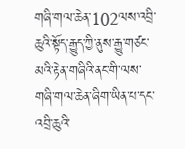གཞི་གལ་ཆེན་102ལས་འབྲི་ཆུའི་སྟོད་རྒྱུད་ཀྱི་ནུས་རྒྱུ་གཙང་མའི་རྟེན་གཞིའི་ནང་གི་ལས་གཞི་གལ་ཆེན་ཞིག་ཡིན་པ་དང་འབྲི་ཆུའི་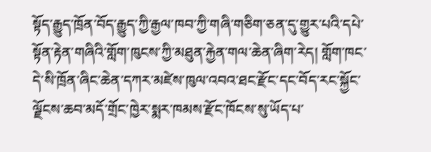སྟོད་རྒྱུད་ཁྲོན་བོད་རྒྱུད་ཀྱི་རྒྱལ་ཁབ་ཀྱི་གཞི་གཅིག་ཅན་དུ་གྱུར་པའི་དཔེ་སྟོན་རྟེན་གཞིའི་གློག་ཁུངས་ཀྱི་མཐུན་རྐྱེན་གལ་ཆེན་ཞིག་རེད། གློག་ཁང་དེ་སི་ཁྲོན་ཞིང་ཆེན་དཀར་མཛེས་ཁུལ་འབའ་ཐང་རྫོང་དང་བོད་རང་སྐྱོང་ལྗོངས་ཆབ་མདོ་གྲོང་ཁྱེར་སྨར་ཁམས་རྫོང་ཁོངས་སུ་ཡོད་པ་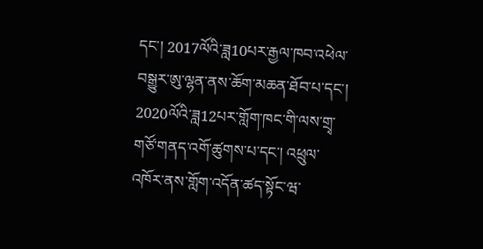དང་། 2017ལོའི་ཟླ10པར་རྒྱལ་ཁབ་འཕེལ་བསྒྱུར་ཨུ་ལྷན་ནས་ཆོག་མཆན་ཐོབ་པ་དང་། 2020ལོའི་ཟླ12པར་གློག་ཁང་གི་ལས་གྲྭ་གཙོ་གནད་འགོ་ཚུགས་པ་དང་། འཕྲུལ་འཁོར་ནས་གློག་འདོན་ཚད་སྟོང་ཝ་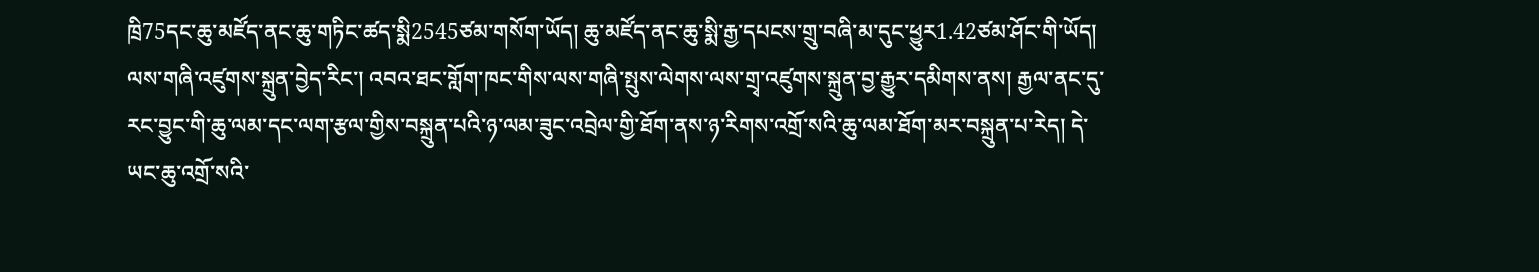ཁྲི75དང་ཆུ་མཛོད་ནང་ཆུ་གཏིང་ཚད་སྨི2545ཙམ་གསོག་ཡོད། ཆུ་མཛོད་ནང་ཆུ་སྨི་རྒྱ་དཔངས་གྲུ་བཞི་མ་དུང་ཕྱུར1.42ཙམ་ཤོང་གི་ཡོད། ལས་གཞི་འཛུགས་སྐྲུན་བྱེད་རིང་། འབའ་ཐང་གློག་ཁང་གིས་ལས་གཞི་སྤུས་ལེགས་ལས་གྲྭ་འཛུགས་སྐྲུན་བྱ་རྒྱུར་དམིགས་ནས། རྒྱལ་ནང་དུ་རང་བྱུང་གི་ཆུ་ལམ་དང་ལག་རྩལ་གྱིས་བསྐྲུན་པའི་ཉ་ལམ་ཟུང་འབྲེལ་གྱི་ཐོག་ནས་ཉ་རིགས་འགྲོ་སའི་ཆུ་ལམ་ཐོག་མར་བསྐྲུན་པ་རེད། དེ་ཡང་ཆུ་འགྲོ་སའི་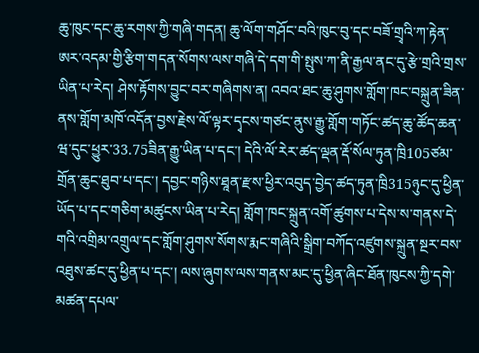ཆུ་ཁུང་དང་ཆུ་རགས་ཀྱི་གཞི་གདན། ཆུ་ལོག་གཤོང་བའི་ཁུང་བུ་དང་བཟོ་གྲྭའི་ཀ་རྟེན་ཨར་འདམ་གྱི་རྩིག་གདན་སོགས་ལས་གཞི་དེ་དག་གི་སྤུས་ཀ་ནི་རྒྱལ་ནང་དུ་རྩེ་གྲའི་གྲས་ཡིན་པ་རེད། ཤེས་རྟོགས་བྱུང་བར་གཞིགས་ན། འབའ་ཐང་ཆུ་ཤུགས་གློག་ཁང་བསྐྲུན་ཟིན་ནས་གློག་མཁོ་འདོན་བྱས་རྗེས་ལོ་ལྟར་དྭངས་གཙང་ནུས་རྒྱུ་གློག་གཏོང་ཚད་ཆུ་ཚོད་ཆན་ཝ་དུང་ཕྱུར་33.75ཟིན་རྒྱུ་ཡིན་པ་དང་། དེའི་ལོ་རེར་ཚད་ལྡན་རྡོ་སོལ་ཏུན་ཁྲི105ཙམ་གྲོན་ཆུང་ཐུབ་པ་དང་། དབྱང་གཉིས་ཐཱན་རྫས་ཕྱིར་འབུད་བྱེད་ཚད་ཏུན་ཁྲི315ཉུང་དུ་ཕྱིན་ཡོད་པ་དང་གཅིག་མཚུངས་ཡིན་པ་རེད། གློག་ཁང་སྐྲུན་འགོ་ཚུགས་པ་དེས་ས་གནས་དེ་གའི་འགྲིམ་འགྲུལ་དང་གློག་ཤུགས་སོགས་རྨང་གཞིའི་སྒྲིག་བཀོད་འཛུགས་སྐྲུན་སྔར་བས་འཐུས་ཚང་དུ་ཕྱིན་པ་དང་། ལས་ཞུགས་ལས་གནས་མང་དུ་ཕྱིན་ཞིང་ཐོན་ཁུངས་ཀྱི་དགེ་མཚན་དཔལ་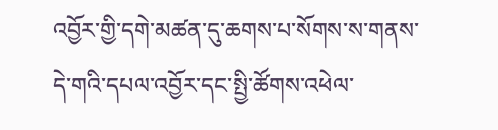འབྱོར་གྱི་དགེ་མཚན་དུ་ཆགས་པ་སོགས་ས་གནས་དེ་གའི་དཔལ་འབྱོར་དང་སྤྱི་ཚོགས་འཕེལ་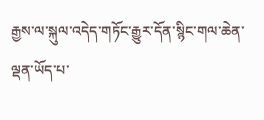རྒྱས་ལ་སྐུལ་འདེད་གཏོང་རྒྱུར་དོན་སྙིང་གལ་ཆེན་ལྡན་ཡོད་པ་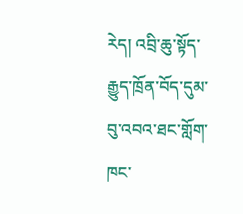རེད། འབྲི་ཆུ་སྟོད་རྒྱུད་ཁྲོན་བོད་དུམ་བུ་འབའ་ཐང་གློག་ཁང་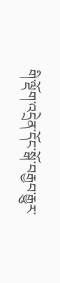གི་ལྡོག་འདྲེན་དོང་སྒོ་བརྒྱབ་རྒྱུར་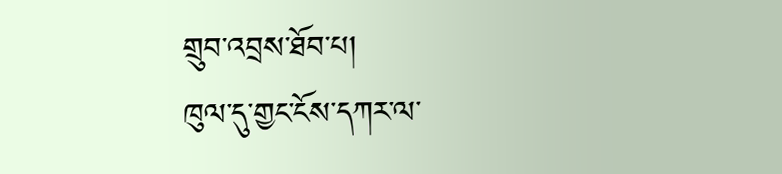གྲུབ་འབྲས་ཐོབ་པ།
ཁུལ་དུ་གྱང་ངོས་དཀར་ལ་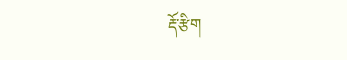རྡོ་རྩིག